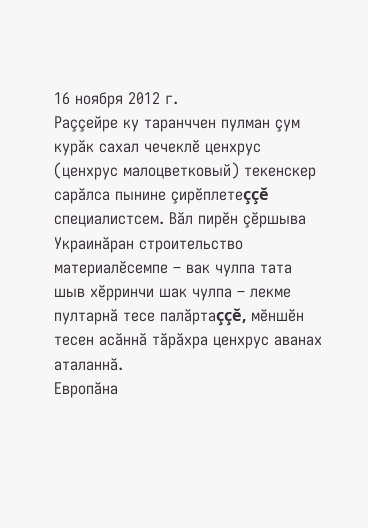16 ноября 2012 г.
Раççейре ку таранччен пулман çум курăк сахал чечеклĕ ценхрус (ценхрус малоцветковый) текенскер сарăлса пынине çирĕплетеççĕ специалистсем. Вăл пирĕн çĕршыва Украинăран строительство материалĕсемпе – вак чулпа тата шыв хĕрринчи шак чулпа – лекме пултарнă тесе палăртаççĕ, мĕншĕн тесен асăннă тăрăхра ценхрус аванах аталаннă.
Европăна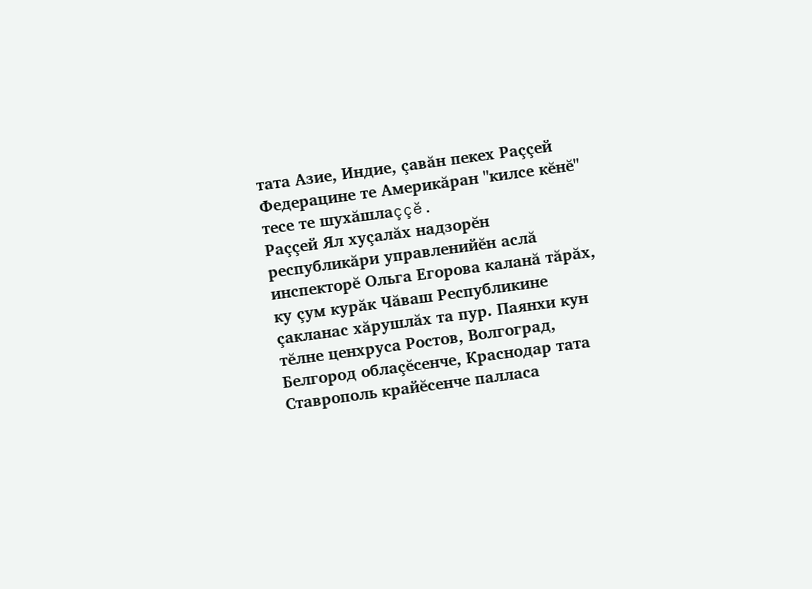тата Азие, Индие, çавăн пекех Раççей Федерацине те Америкăран "килсе кĕнĕ" тесе те шухăшлаççĕ.
Раççей Ял хуçалăх надзорĕн республикăри управленийĕн аслă инспекторĕ Ольга Егорова каланă тăрăх, ку çум курăк Чăваш Республикине çакланас хăрушлăх та пур. Паянхи кун тĕлне ценхруса Ростов, Волгоград, Белгород облаçĕсенче, Краснодар тата Ставрополь крайĕсенче палласа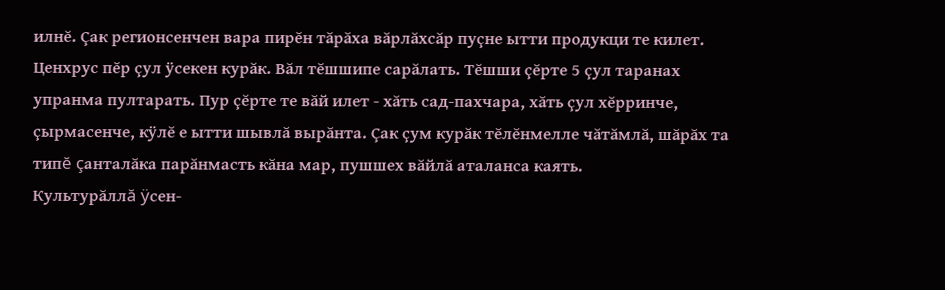илнĕ. Çак регионсенчен вара пирĕн тăрăха вăрлăхсăр пуçне ытти продукци те килет.
Ценхрус пĕр çул ÿсекен курăк. Вăл тĕшшипе сарăлать. Тĕшши çĕрте 5 çул таранах упранма пултарать. Пур çĕрте те вăй илет - хăть сад-пахчара, хăть çул хĕрринче, çырмасенче, кÿлĕ е ытти шывлă вырăнта. Çак çум курăк тĕлĕнмелле чăтăмлă, шăрăх та типĕ çанталăка парăнмасть кăна мар, пушшех вăйлă аталанса каять.
Культурăллă ÿсен-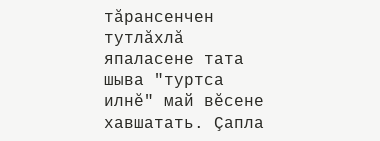тăрансенчен тутлăхлă япаласене тата шыва "туртса илнĕ" май вĕсене хавшатать. Çапла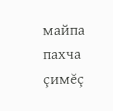майпа пахча çимĕç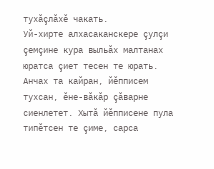тухăçлăхĕ чакать.
Уй-хирте алхасаканскере çулçи çемçине кура выльăх малтанах юратса çиет тесен те юрать. Анчах та кайран, йĕпписем тухсан, ĕне-вăкăр çăварне сиенлетет. Хытă йĕпписене пула типĕтсен те çиме, сарса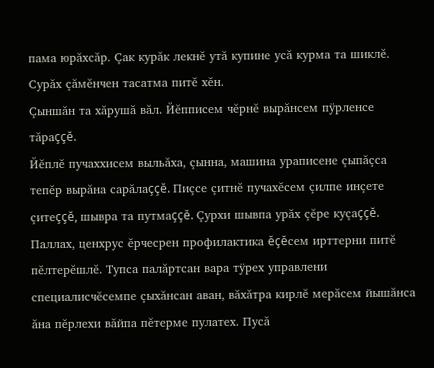пама юрăхсăр. Çак курăк лекнĕ утă купине усă курма та шиклĕ. Сурăх çăмĕнчен тасатма питĕ хĕн.
Çыншăн та хăрушă вăл. Йĕпписем чĕрнĕ вырăнсем пÿрленсе тăраççĕ.
Йĕплĕ пучаххисем выльăха, çынна, машина ураписене çыпăçса тепĕр вырăна сарăлаççĕ. Пиçсе çитнĕ пучахĕсем çилпе инçете çитеççĕ, шывра та путмаççĕ. Çурхи шывпа урăх çĕре куçаççĕ.
Паллах, ценхрус ĕрчесрен профилактика ĕçĕсем ирттерни питĕ пĕлтерĕшлĕ. Тупса палăртсан вара тÿрех управлени специалисчĕсемпе çыхăнсан аван, вăхăтра кирлĕ мерăсем йышăнса ăна пĕрлехи вăйпа пĕтерме пулатех. Пусă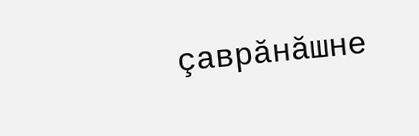çаврăнăшне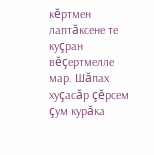кĕртмен лаптăксене те куçран вĕçертмелле мар. Шăпах хуçасăр çĕрсем çум курăка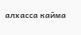алхасса кайма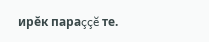ирĕк параççĕ те.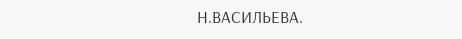Н.ВАСИЛЬЕВА.